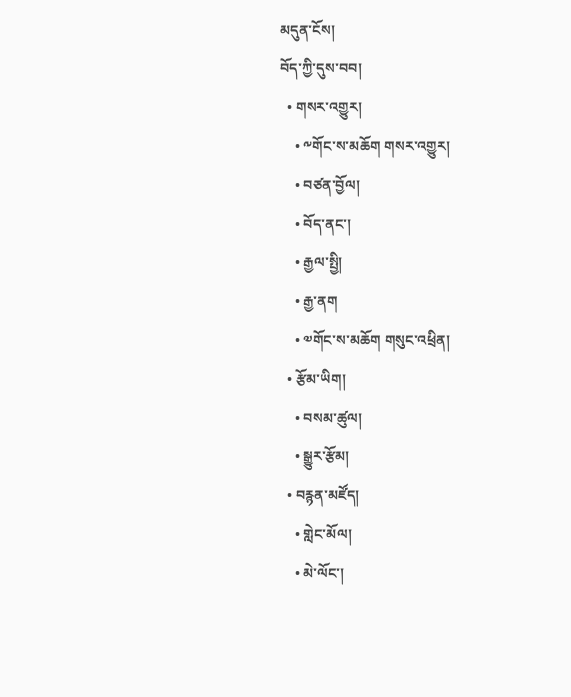མདུན་ངོས།
བོད་ཀྱི་དུས་བབ།
  • གསར་འགྱུར།
    • ༸གོང་ས་མཆོག གསར་འགྱུར།
    • བཙན་བྱོལ།
    • བོད་ནང་།
    • རྒྱལ་སྤྱི།
    • རྒྱ་ནག
    • ༧གོང་ས་མཆོག གསུང་འཕྲིན།
  • རྩོམ་ཡིག།
    • བསམ་ཚུལ།
    • སྒྱུར་རྩོམ།
  • བརྙན་མཛོད།
    • གླེང་མོལ།
    • མེ་ལོང་།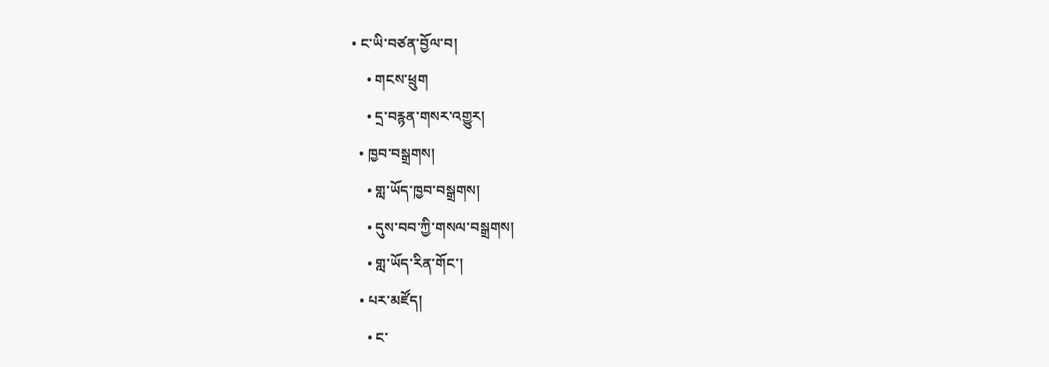• ང་ཡི་བཙན་བྱོལ་བ།
    • གངས་ཕྲུག
    • དྲ་བརྙན་གསར་འགྱུར།
  • ཁྱབ་བསྒྲགས།
    • གླ་ཡོད་ཁྱབ་བསྒྲགས།
    • དུས་བབ་ཀྱི་གསལ་བསྒྲགས།
    • གླ་ཡོད་རིན་གོང་།
  • པར་མཛོད།
    • ང་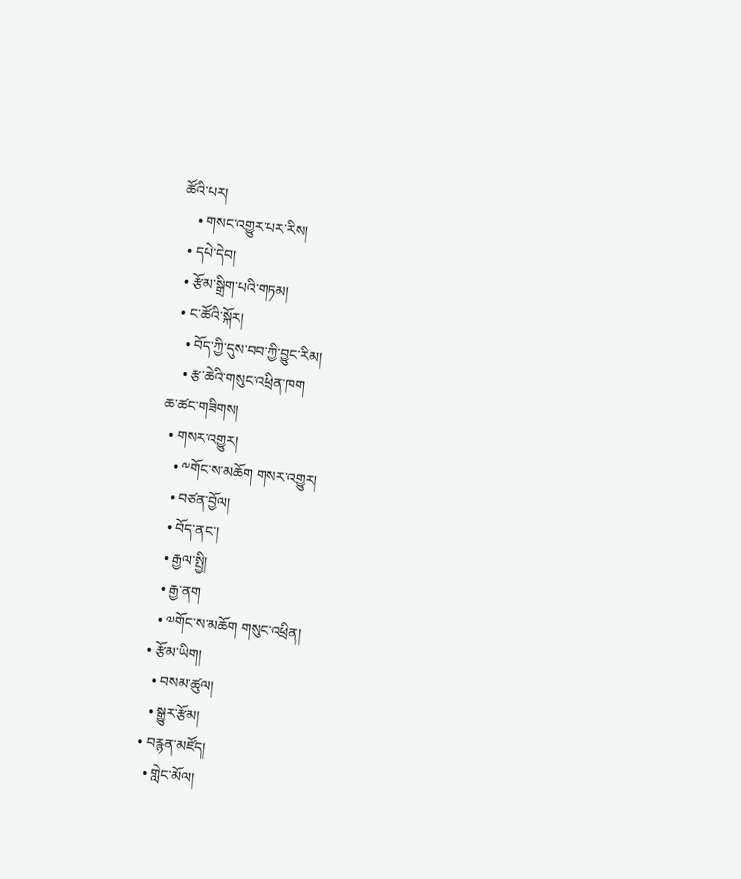ཚོའི་པར།
    • གསང་འགྱུར་པར་རིས།
  • དཔེ་དེབ།
  • རྩོམ་སྒྲིག་པའི་གཏམ།
  • ང་ཚོའི་སྐོར།
    • བོད་ཀྱི་དུས་བབ་ཀྱི་བྱུང་རིམ།
    • རྩ་ཆེའི་གསུང་འཕྲིན་ཁག
ཆ་ཚང་གཟིགས།
  • གསར་འགྱུར།
    • ༸གོང་ས་མཆོག གསར་འགྱུར།
    • བཙན་བྱོལ།
    • བོད་ནང་།
    • རྒྱལ་སྤྱི།
    • རྒྱ་ནག
    • ༧གོང་ས་མཆོག གསུང་འཕྲིན།
  • རྩོམ་ཡིག།
    • བསམ་ཚུལ།
    • སྒྱུར་རྩོམ།
  • བརྙན་མཛོད།
    • གླེང་མོལ།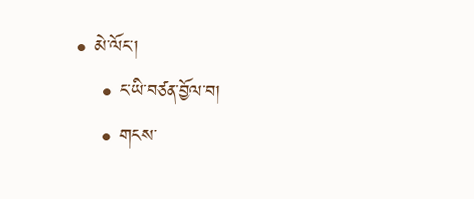• མེ་ལོང་།
    • ང་ཡི་བཙན་བྱོལ་བ།
    • གངས་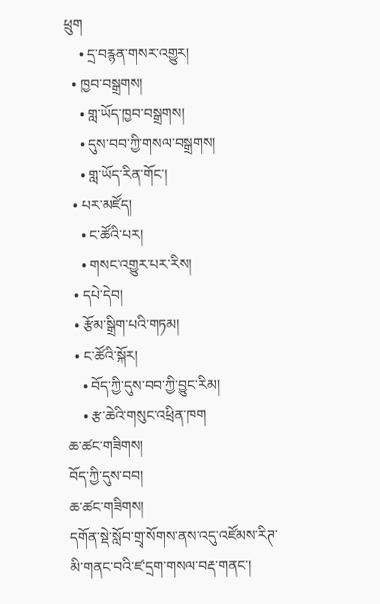ཕྲུག
    • དྲ་བརྙན་གསར་འགྱུར།
  • ཁྱབ་བསྒྲགས།
    • གླ་ཡོད་ཁྱབ་བསྒྲགས།
    • དུས་བབ་ཀྱི་གསལ་བསྒྲགས།
    • གླ་ཡོད་རིན་གོང་།
  • པར་མཛོད།
    • ང་ཚོའི་པར།
    • གསང་འགྱུར་པར་རིས།
  • དཔེ་དེབ།
  • རྩོམ་སྒྲིག་པའི་གཏམ།
  • ང་ཚོའི་སྐོར།
    • བོད་ཀྱི་དུས་བབ་ཀྱི་བྱུང་རིམ།
    • རྩ་ཆེའི་གསུང་འཕྲིན་ཁག
ཆ་ཚང་གཟིགས།
བོད་ཀྱི་དུས་བབ།
ཆ་ཚང་གཟིགས།
དགོན་སྡེ་སློབ་གྲྭ་སོགས་ནས་འདུ་འཛོམས་རིཊ་མི་གནང་བའི་ཛ་དྲག་གསལ་བརྡ་གནང་།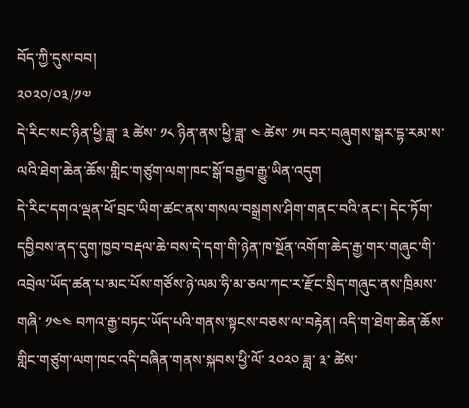བོད་ཀྱི་དུས་བབ།
༢༠༢༠/༠༣/༡༧
དེ་རིང་སང་ཉིན་ཕྱི་ཟླ་ ༣ ཚེས་ ༡༨ ཉིན་ནས་ཕྱི་ཟླ་ ༤ ཚེས་ ༡༥ བར་བཞུགས་སྒར་དྷ་རམ་ས་ལའི་ཐེག་ཆེན་ཆོས་གླིང་གཙུག་ལག་ཁང་སྒོ་བརྒྱབ་རྒྱུ་ཡིན་འདུག
དེ་རིང་དགའ་ལྡན་ཕོ་བྲང་ཡིག་ཚང་ནས་གསལ་བསྒྲགས་ཤིག་གནང་བའི་ནང་། དེང་ཏོག་དབྱིབས་ནད་དུག་ཁྱབ་བརྡལ་ཆེ་བས་དེ་དག་གི་ཉེན་ཁ་སྔོན་འགོག་ཆེད་རྒྱ་གར་གཞུང་གི་འབྲེལ་ཡོད་ཚན་པ་མང་པོས་གཙོས་ཉེ་ལམ་ཧི་མ་ཅལ་ཀང་ར་རྫོང་སྲིད་གཞུང་ནས་ཁྲིམས་གཞི་ ༡༤༤ བཀའ་རྒྱ་བཏང་ཡོད་པའི་གནས་སྟངས་བཅས་ལ་བརྟེན། འདི་ག་ཐེག་ཆེན་ཆོས་གླིང་གཙུག་ལག་ཁང་འདི་བཞིན་གནས་སྐབས་ཕྱི་ལོ་ ༢༠༢༠ ཟླ་ ༣་ ཚེས་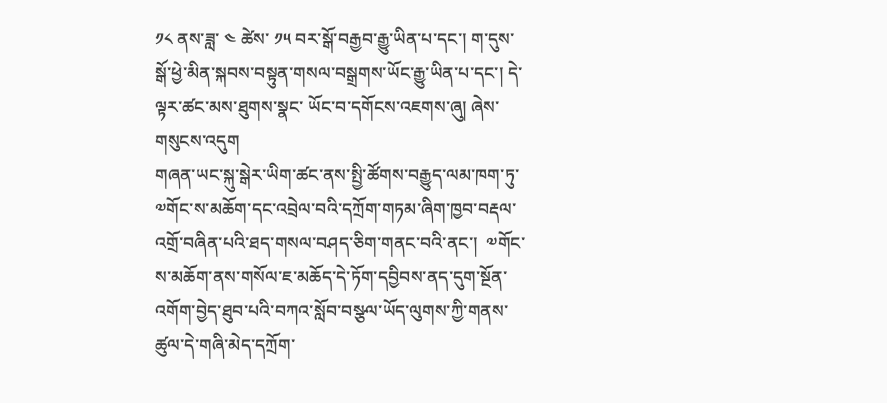༡༨ ནས་ཟླ་ ༤ ཚེས་ ༡༥ བར་སྒོ་བརྒྱབ་རྒྱུ་ཡིན་པ་དང་། ག་དུས་སྒོ་ཕྱེ་མིན་སྐབས་བསྟུན་གསལ་བསྒྲགས་ཡོང་རྒྱུ་ཡིན་པ་དང་། དེ་ལྟར་ཚང་མས་ཐུགས་སྣང་ ཡོང་བ་དགོངས་འཇགས་ཞུ། ཞེས་གསུངས་འདུག
གཞན་ཡང་སྐུ་སྒེར་ཡིག་ཚང་ནས་སྤྱི་ཚོགས་བརྒྱུད་ལམ་ཁག་ཏུ་༧གོང་ས་མཆོག་དང་འབྲེལ་བའི་དཀྲོག་གཏམ་ཞིག་ཁྱབ་བརྡལ་འགྲོ་བཞིན་པའི་ཐད་གསལ་བཤད་ཅིག་གནང་བའི་ནང་།  ༧གོང་ས་མཆོག་ནས་གསོལ་ཇ་མཆོད་དེ་ཏོག་དབྱིབས་ནད་དུག་སྔོན་འགོག་བྱེད་ཐུབ་པའི་བཀའ་སློབ་བསྩལ་ཡོད་ལུགས་ཀྱི་གནས་ཚུལ་དེ་གཞི་མེད་དཀྲོག་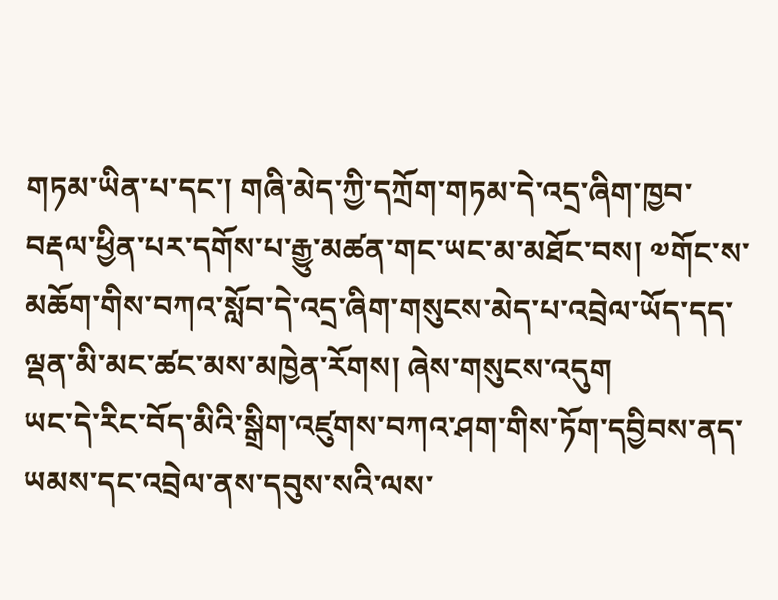གཏམ་ཡིན་པ་དང་། གཞི་མེད་ཀྱི་དཀྲོག་གཏམ་དེ་འདྲ་ཞིག་ཁྱབ་བརྡལ་ཕྱིན་པར་དགོས་པ་རྒྱུ་མཚན་གང་ཡང་མ་མཐོང་བས། ༧གོང་ས་མཆོག་གིས་བཀའ་སློབ་དེ་འདྲ་ཞིག་གསུངས་མེད་པ་འབྲེལ་ཡོད་དད་ལྡན་མི་མང་ཚང་མས་མཁྱེན་རོགས། ཞེས་གསུངས་འདུག
ཡང་དེ་རིང་བོད་མིའི་སྒྲིག་འཛུགས་བཀའ་ཤག་གིས་ཏོག་དབྱིབས་ནད་ཡམས་དང་འབྲེལ་ནས་དབུས་སའི་ལས་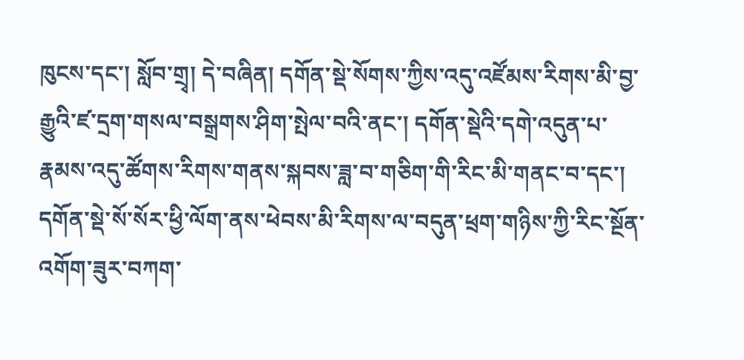ཁུངས་དང་། སློབ་གྲྭ། དེ་བཞིན། དགོན་སྡེ་སོགས་ཀྱིས་འདུ་འཛོམས་རིགས་མི་བྱ་རྒྱུའི་ཛ་དྲག་གསལ་བསྒྲགས་ཤིག་སྤེལ་བའི་ནང་། དགོན་སྡེའི་དགེ་འདུན་པ་རྣམས་འདུ་ཚོགས་རིགས་གནས་སྐབས་ཟླ་བ་གཅིག་གི་རིང་མི་གནང་བ་དང་། དགོན་སྡེ་སོ་སོར་ཕྱི་ལོག་ནས་ཕེབས་མི་རིགས་ལ་བདུན་ཕྲག་གཉིས་ཀྱི་རིང་སྔོན་འགོག་ཟུར་བཀག་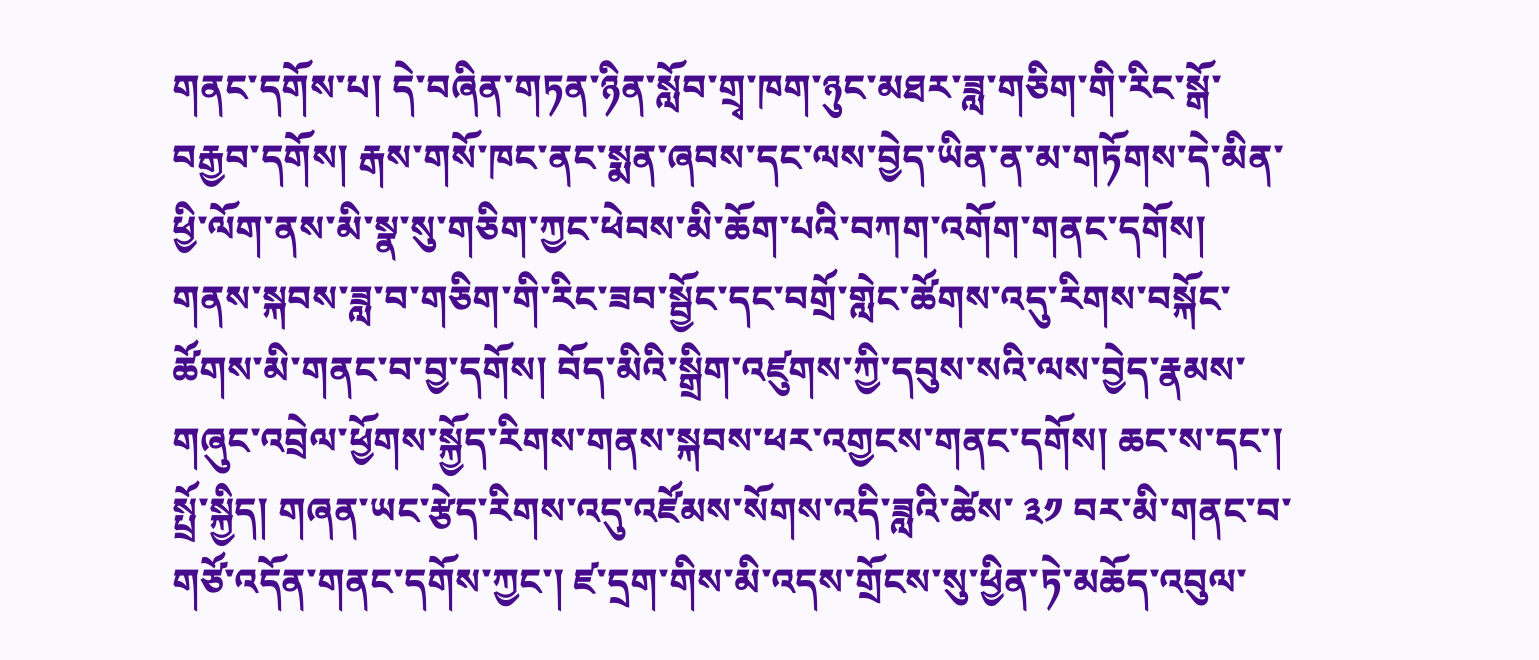གནང་དགོས་པ། དེ་བཞིན་གཏན་ཉིན་སློབ་གྲྭ་ཁག་ཉུང་མཐར་ཟླ་གཅིག་གི་རིང་སྒོ་བརྒྱབ་དགོས། རྒས་གསོ་ཁང་ནང་སྨན་ཞབས་དང་ལས་བྱེད་ཡིན་ན་མ་གཏོགས་དེ་མིན་ཕྱི་ལོག་ནས་མི་སྣ་སུ་གཅིག་ཀྱང་ཕེབས་མི་ཆོག་པའི་བཀག་འགོག་གནང་དགོས། གནས་སྐབས་ཟླ་བ་གཅིག་གི་རིང་ཟབ་སྦྱོང་དང་བགྲོ་གླེང་ཚོགས་འདུ་རིགས་བསྐོང་ཚོགས་མི་གནང་བ་བྱ་དགོས། བོད་མིའི་སྒྲིག་འཛུགས་ཀྱི་དབུས་སའི་ལས་བྱེད་རྣམས་གཞུང་འབྲེལ་ཕྱོགས་སྐྱོད་རིགས་གནས་སྐབས་ཕར་འགྱངས་གནང་དགོས། ཆང་ས་དང་། སྤྲོ་སྐྱིད། གཞན་ཡང་རྩེད་རིགས་འདུ་འཛོམས་སོགས་འདི་ཟླའི་ཚེས་ ༣༡ བར་མི་གནང་བ་གཙོ་འདོན་གནང་དགོས་ཀྱང་། ཛ་དྲག་གིས་མི་འདས་གྲོངས་སུ་ཕྱིན་ཏེ་མཆོད་འབུལ་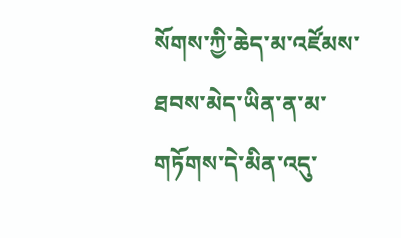སོགས་ཀྱི་ཆེད་མ་འཛོམས་ཐབས་མེད་ཡིན་ན་མ་གཏོགས་དེ་མིན་འདུ་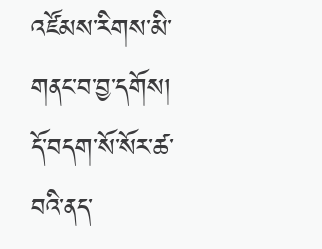འཛོམས་རིགས་མི་གནང་བ་བྱ་དགོས། དོ་བདག་སོ་སོར་ཚ་བའི་ནད་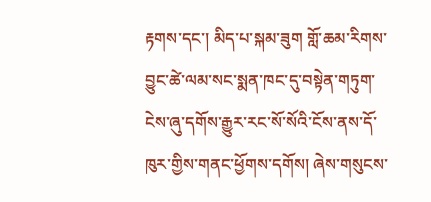རྟགས་དང་། མིད་པ་སྐམ་ཟུག གློ་ཆམ་རིགས་བྱུང་ཚེ་ལམ་སང་སྨན་ཁང་དུ་བསྟེན་གཏུག་ངེས་ཞུ་དགོས་རྒྱུར་རང་སོ་སོའི་ངོས་ནས་དོ་ཁུར་གྱིས་གནང་ཕྱོགས་དགོས། ཞེས་གསུངས་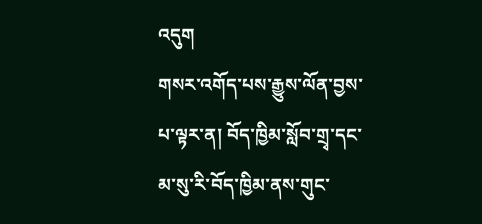འདུག
གསར་འགོད་པས་རྒྱུས་ལོན་བྱས་པ་ལྟར་ན། བོད་ཁྱིམ་སློབ་གྲྭ་དང་མ་སུ་རི་བོད་ཁྱིམ་ནས་གུང་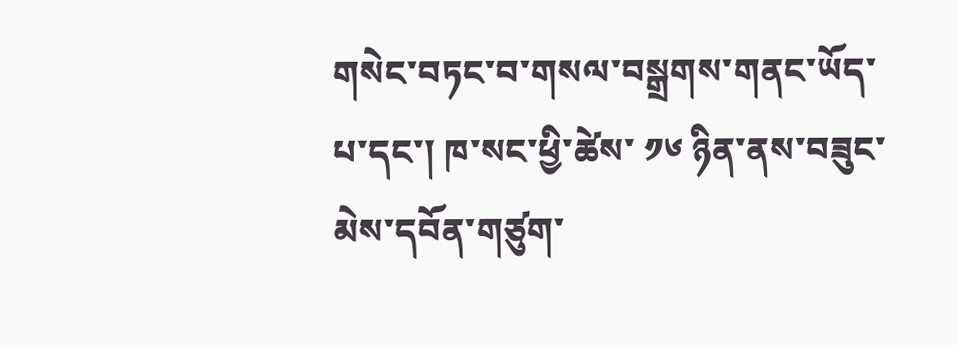གསེང་བཏང་བ་གསལ་བསྒྲགས་གནང་ཡོད་པ་དང་། ཁ་སང་ཕྱི་ཚེས་ ༡༦ ཉིན་ནས་བཟུང་མེས་དབོན་གཙུག་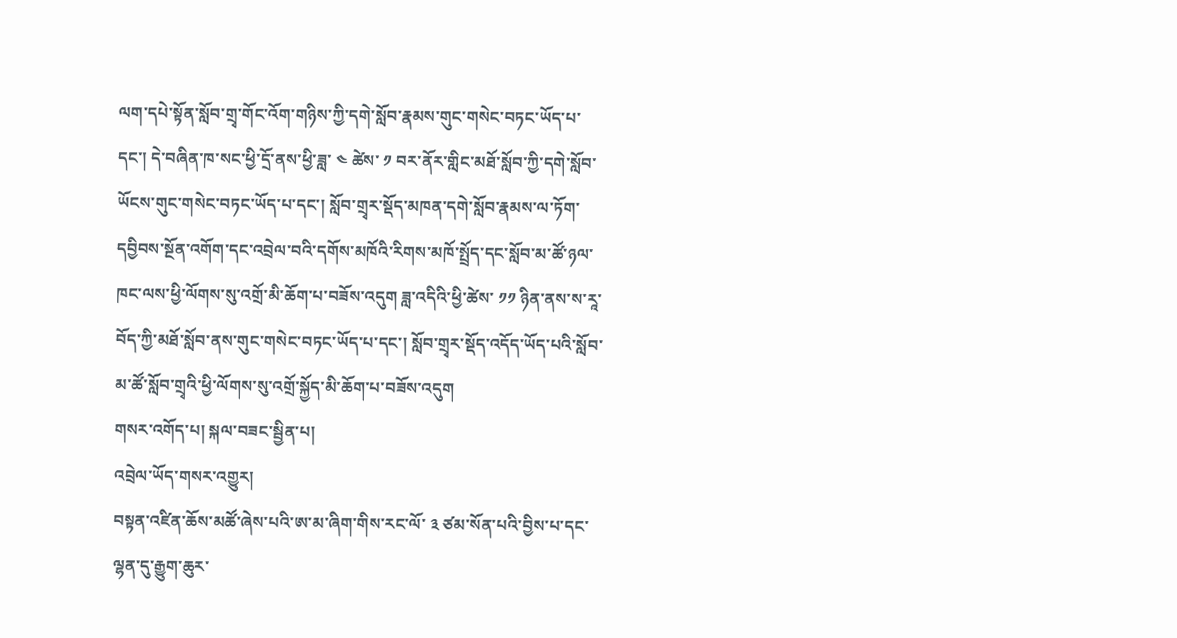ལག་དཔེ་སྟོན་སློབ་གྲྭ་གོང་འོག་གཉིས་ཀྱི་དགེ་སློབ་རྣམས་གུང་གསེང་བཏང་ཡོད་པ་དང་། དེ་བཞིན་ཁ་སང་ཕྱི་དྲོ་ནས་ཕྱི་ཟླ་ ༤ ཚེས་ ༡ བར་ནོར་གླིང་མཐོ་སློབ་ཀྱི་དགེ་སློབ་ཡོངས་གུང་གསེང་བཏང་ཡོད་པ་དང་། སློབ་གྲྭར་སྡོད་མཁན་དགེ་སློབ་རྣམས་ལ་ཏོག་དབྱིབས་སྔོན་འགོག་དང་འབྲེལ་བའི་དགོས་མཁོའི་རིགས་མཁོ་སྤྲོད་དང་སློབ་མ་ཚོ་ཉལ་ཁང་ལས་ཕྱི་ལོགས་སུ་འགྲོ་མི་ཆོག་པ་བཟོས་འདུག ཟླ་འདིའི་ཕྱི་ཚེས་ ༡༡ ཉིན་ནས་ས་རཱ་བོད་ཀྱི་མཐོ་སློབ་ནས་གུང་གསེང་བཏང་ཡོད་པ་དང་། སློབ་གྲྭར་སྡོད་འདོད་ཡོད་པའི་སློབ་མ་ཚོ་སློབ་གྲྭའི་ཕྱི་ལོགས་སུ་འགྲོ་སྐྱོད་མི་ཆོག་པ་བཟོས་འདུག
གསར་འགོད་པ། སྐལ་བཟང་སྦྱིན་པ།
འབྲེལ་ཡོད་གསར་འགྱུར།
བསྟན་འཛིན་ཆོས་མཚོ་ཞེས་པའི་ཨ་མ་ཞིག་གིས་རང་ལོ་ ༣ ཙམ་སོན་པའི་བྱིས་པ་དང་ལྷན་དུ་རྒྱུག་ཆུར་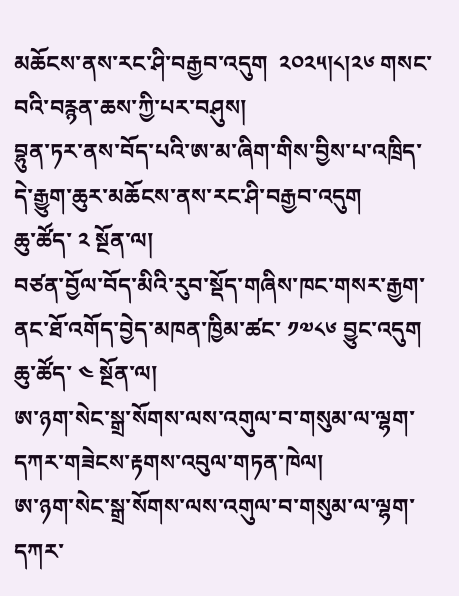མཆོངས་ནས་རང་ཤི་བརྒྱབ་འདུག  ༢༠༢༥།༨།༢༦ གསང་བའི་བརྙན་ཆས་ཀྱི་པར་བཤུས།
བྷུན་ཏར་ནས་བོད་པའི་ཨ་མ་ཞིག་གིས་བྱིས་པ་འཁྲིད་དེ་རྒྱུག་ཆུར་མཆོངས་ནས་རང་ཤི་བརྒྱབ་འདུག
ཆུ་ཚོད་ ༢ སྔོན་ལ།
བཙན་བྱོལ་བོད་མིའི་རུབ་སྡོད་གཞིས་ཁང་གསར་རྒྱག་ནང་ཐོ་འགོད་བྱེད་མཁན་ཁྱིམ་ཚང་ ༡༧༨༦ བྱུང་འདུག
ཆུ་ཚོད་ ༤ སྔོན་ལ།
ཨ་ཉག་སེང་སྒྲ་སོགས་ལས་འགུལ་བ་གསུམ་ལ་ལྷག་དཀར་གཟེངས་རྟགས་འབུལ་གཏན་ཁེལ།
ཨ་ཉག་སེང་སྒྲ་སོགས་ལས་འགུལ་བ་གསུམ་ལ་ལྷག་དཀར་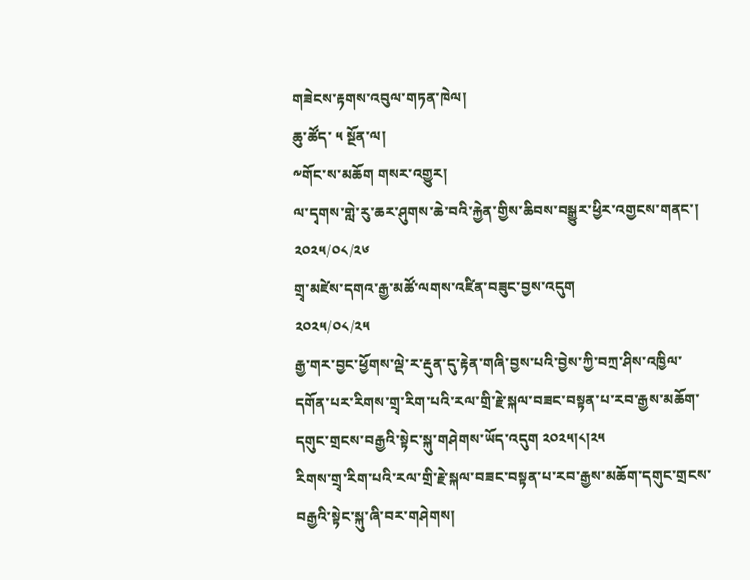གཟེངས་རྟགས་འབུལ་གཏན་ཁེལ།
ཆུ་ཚོད་ ༥ སྔོན་ལ།
༸གོང་ས་མཆོག གསར་འགྱུར།
ལ་དྭགས་གླེ་རུ་ཆར་ཤུགས་ཆེ་བའི་རྐྱེན་གྱིས་ཆིབས་བསྒྱུར་ཕྱིར་འགྱངས་གནང་།
༢༠༢༥/༠༨/༢༦
གྲྭ་མཛེས་དགའ་རྒྱ་མཚོ་ལགས་འཛིན་བཟུང་བྱས་འདུག
༢༠༢༥/༠༨/༢༥
རྒྱ་གར་བྱང་ཕྱོགས་ལྡེ་ར་རྡུན་དུ་རྟེན་གཞི་བྱས་པའི་བྱེས་ཀྱི་བཀྲ་ཤིས་འཁྱིལ་དགོན་པར་རིགས་གྲྭ་རིག་པའི་རལ་གྲི་རྗེ་སྐལ་བཟང་བསྟན་པ་རབ་རྒྱས་མཆོག་དགུང་གྲངས་བརྒྱའི་སྟེང་སྐུ་གཤེགས་ཡོད་འདུག ༢༠༢༥།༨།༢༥
རིགས་གྲྭ་རིག་པའི་རལ་གྲི་རྗེ་སྐལ་བཟང་བསྟན་པ་རབ་རྒྱས་མཆོག་དགུང་གྲངས་བརྒྱའི་སྟེང་སྐུ་ཞི་བར་གཤེགས།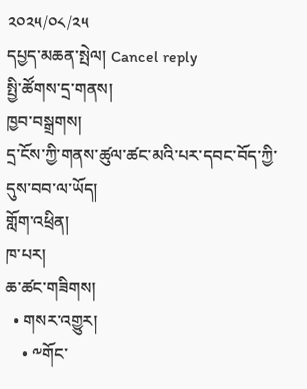༢༠༢༥/༠༨/༢༥
དཔྱད་མཆན་སྤེལ། Cancel reply
སྤྱི་ཚོགས་དྲ་གནས།
ཁྱབ་བསྒྲགས།
དྲ་ངོས་ཀྱི་གནས་ཚུལ་ཚང་མའི་པར་དབང་བོད་ཀྱི་དུས་བབ་ལ་ཡོད།
གློག་འཕྲིན།
ཁ་པར།
ཆ་ཚང་གཟིགས།
  • གསར་འགྱུར།
    • ༸གོང་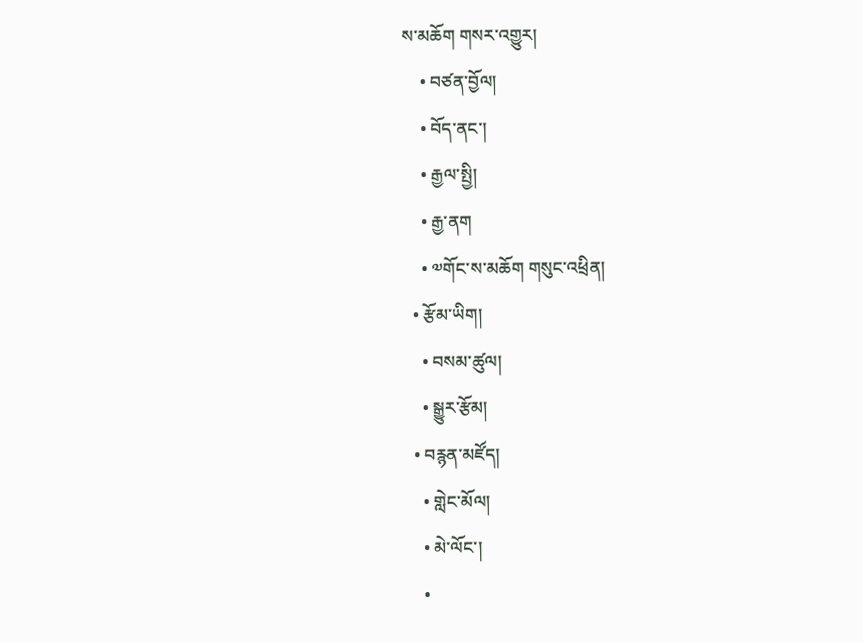ས་མཆོག གསར་འགྱུར།
    • བཙན་བྱོལ།
    • བོད་ནང་།
    • རྒྱལ་སྤྱི།
    • རྒྱ་ནག
    • ༧གོང་ས་མཆོག གསུང་འཕྲིན།
  • རྩོམ་ཡིག།
    • བསམ་ཚུལ།
    • སྒྱུར་རྩོམ།
  • བརྙན་མཛོད།
    • གླེང་མོལ།
    • མེ་ལོང་།
    •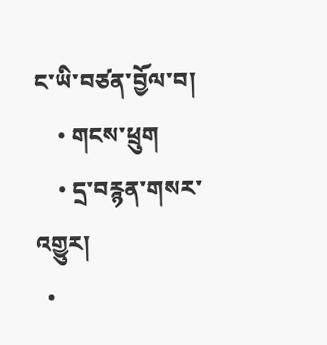ང་ཡི་བཙན་བྱོལ་བ།
    • གངས་ཕྲུག
    • དྲ་བརྙན་གསར་འགྱུར།
  •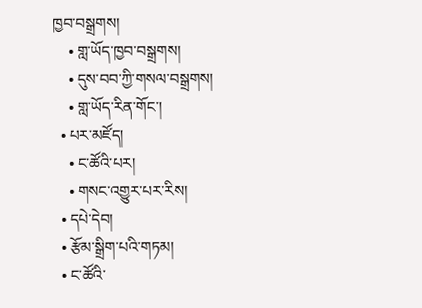ཁྱབ་བསྒྲགས།
    • གླ་ཡོད་ཁྱབ་བསྒྲགས།
    • དུས་བབ་ཀྱི་གསལ་བསྒྲགས།
    • གླ་ཡོད་རིན་གོང་།
  • པར་མཛོད།
    • ང་ཚོའི་པར།
    • གསང་འགྱུར་པར་རིས།
  • དཔེ་དེབ།
  • རྩོམ་སྒྲིག་པའི་གཏམ།
  • ང་ཚོའི་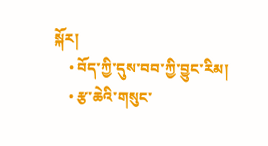སྐོར།
    • བོད་ཀྱི་དུས་བབ་ཀྱི་བྱུང་རིམ།
    • རྩ་ཆེའི་གསུང་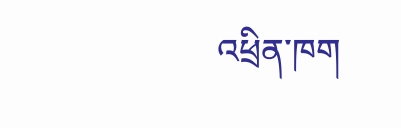འཕྲིན་ཁག